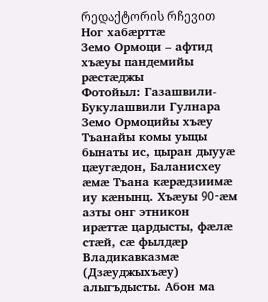რედაქტორის რჩევით
Ног хабæрттæ
Земо Ормоци – афтид хъæуы пандемийы рæстæджы
Фотойыл: Газашвили-Букулашвили Гулнара
Земо Ормоцийы хъæу Тъанайы комы уыцы бынаты ис, цыран дыууæ цæугæдон, Баланисхеу æмæ Тъана кæрæдзиимæ иу кæнынц. Хъæуы 90-æм азты онг этникон ирæттæ цардысты, фæлæ стæй, сæ фылдæр Владикавказмæ (Дзæуджыхъæу) алыгъдысты. Абон ма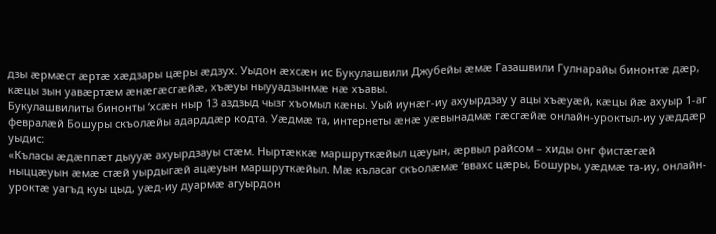дзы æрмæст æртæ хæдзары цæры æдзух. Уыдон æхсæн ис Букулашвили Джубейы æмæ Газашвили Гулнарайы бинонтæ дæр, кæцы зын уавæртæм æнæгæсгæйæ, хъæуы ныууадзынмæ нæ хъавы.
Букулашвилиты бинонты ‘хсæн ныр 13 аздзыд чызг хъомыл кæны. Уый иунæг-иу ахуырдзау у ацы хъæуæй, кæцы йæ ахуыр 1-аг февралæй Бошуры скъолæйы адарддæр кодта. Уæдмæ та, интернеты æнæ уæвынадмæ гæсгæйæ онлайн-уроктыл-иу уæддæр уыдис:
«Къласы æдæппæт дыууæ ахуырдзауы стæм. Ныртæккæ маршруткæйыл цæуын, æрвыл райсом – хиды онг фистæгæй ныццæуын æмæ стæй уырдыгæй ацæуын маршруткæйыл. Мæ къласаг скъолæмæ ‘ввахс цæры, Бошуры, уæдмæ та-иу, онлайн-уроктæ уагъд куы цыд, уæд-иу дуармæ агуырдон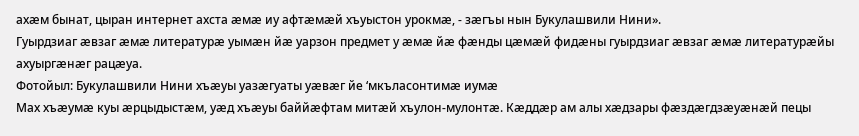ахæм бынат, цыран интернет ахста æмæ иу афтæмæй хъуыстон урокмæ, - зæгъы нын Букулашвили Нини».
Гуырдзиаг æвзаг æмæ литературæ уымæн йæ уарзон предмет у æмæ йæ фæнды цæмæй фидæны гуырдзиаг æвзаг æмæ литературæйы ахуыргæнæг рацæуа.
Фотойыл: Букулашвили Нини хъæуы уазæгуаты уæвæг йе ‘мкъласонтимæ иумæ
Мах хъæумæ куы æрцыдыстæм, уæд хъæуы баййæфтам митæй хъулон-мулонтæ. Кæддæр ам алы хæдзары фæздæгдзæуæнæй пецы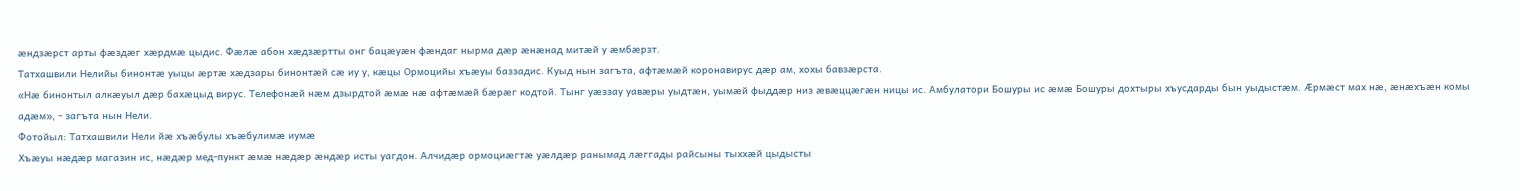æндзæрст арты фæздæг хæрдмæ цыдис. Фæлæ абон хæдзæртты онг бацæуæн фæндаг нырма дæр æнæнад митæй у æмбæрзт.
Татхашвили Нелийы бинонтæ уыцы æртæ хæдзары бинонтæй сæ иу у, кæцы Ормоцийы хъæуы баззадис. Куыд нын загъта, афтæмæй коронавирус дæр ам, хохы бавзæрста.
«Нæ бинонтыл алкæуыл дæр бахæцыд вирус. Телефонæй нæм дзырдтой æмæ нæ афтæмæй бæрæг кодтой. Тынг уæззау уавæры уыдтæн, уымæй фыддæр низ æвæццæгæн ницы ис. Амбулатори Бошуры ис æмæ Бошуры дохтыры хъусдарды бын уыдыстæм. Æрмæст мах нæ, æнæхъæн комы адæм», - загъта нын Нели.
Фотойыл: Татхашвили Нели йæ хъæбулы хъæбулимæ иумæ
Хъæуы нæдæр магазин ис, нæдæр мед-пункт æмæ нæдæр æндæр исты уагдон. Алчидæр ормоциæгтæ уæлдæр ранымад лæггады райсыны тыххæй цыдысты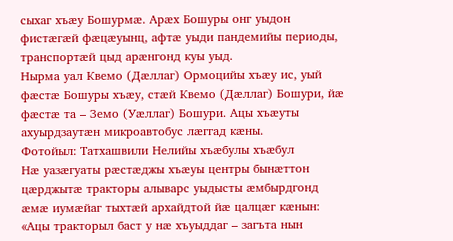сыхаг хъæу Бошурмæ. Арæх Бошуры онг уыдон фистæгæй фæцæуынц, афтæ уыди пандемийы периоды, транспортæй цыд арæнгонд куы уыд.
Нырма уал Квемо (Дæллаг) Ормоцийы хъæу ис, уый фæстæ Бошуры хъæу, стæй Квемо (Дæллаг) Бошури, йæ фæстæ та – Земо (Уæллаг) Бошури. Ацы хъæуты ахуырдзаутæн микроавтобус лæггад кæны.
Фотойыл: Татхашвили Нелийы хъæбулы хъæбул
Нæ уазæгуаты рæстæджы хъæуы центры бынæттон цæрджытæ тракторы алыварс уыдысты æмбырдгонд æмæ иумæйаг тыхтæй архайдтой йæ цалцæг кæнын:
«Ацы тракторыл баст у нæ хъуыддаг – загъта нын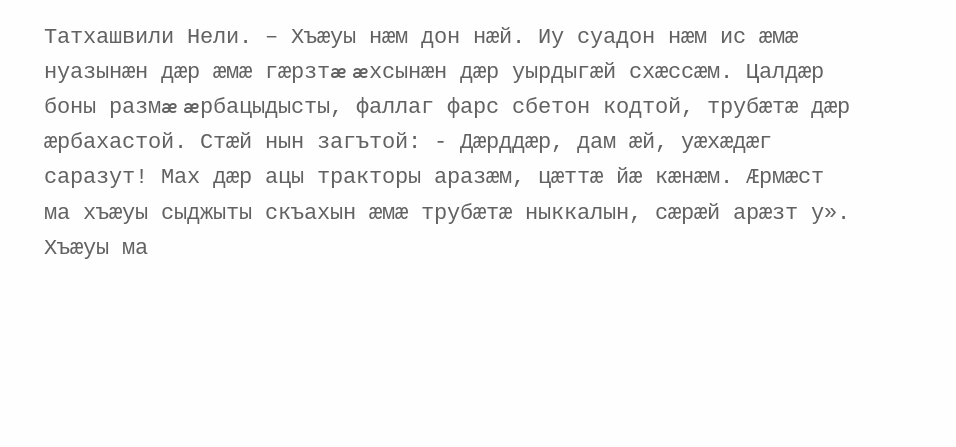Татхашвили Нели. – Хъæуы нæм дон нæй. Иу суадон нæм ис æмæ нуазынæн дæр æмæ гæрзтæ æхсынæн дæр уырдыгæй схæссæм. Цалдæр боны размæ æрбацыдысты, фаллаг фарс сбетон кодтой, трубæтæ дæр æрбахастой. Стæй нын загътой: - Дæрддæр, дам æй, уæхæдæг саразут! Мах дæр ацы тракторы аразæм, цæттæ йæ кæнæм. Æрмæст ма хъæуы сыджыты скъахын æмæ трубæтæ ныккалын, сæрæй арæзт у».
Хъæуы ма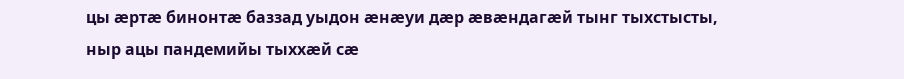цы æртæ бинонтæ баззад уыдон æнæуи дæр æвæндагæй тынг тыхстысты, ныр ацы пандемийы тыххæй сæ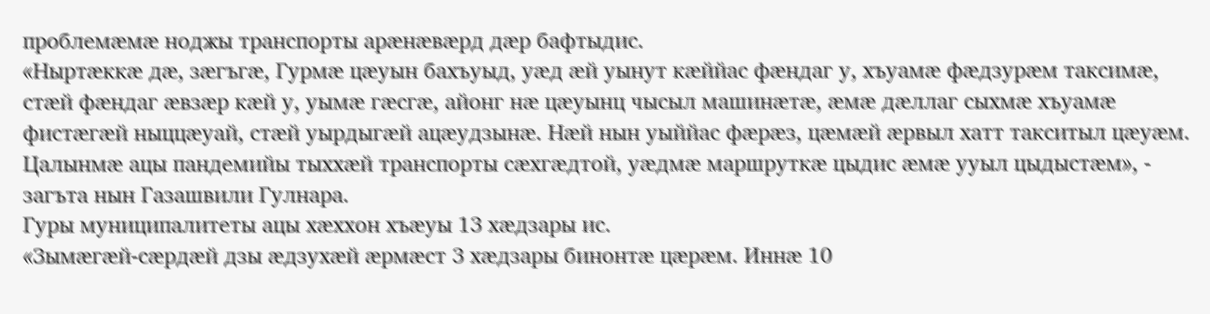проблемæмæ ноджы транспорты арæнæвæрд дæр бафтыдис.
«Ныртæккæ дæ, зæгъгæ, Гурмæ цæуын бахъуыд, уæд æй уынут кæййас фæндаг у, хъуамæ фæдзурæм таксимæ, стæй фæндаг æвзæр кæй у, уымæ гæсгæ, айонг нæ цæуынц чысыл машинæтæ, æмæ дæллаг сыхмæ хъуамæ фистæгæй ныццæуай, стæй уырдыгæй ацæудзынæ. Нæй нын уыййас фæрæз, цæмæй æрвыл хатт такситыл цæуæм. Цалынмæ ацы пандемийы тыххæй транспорты сæхгæдтой, уæдмæ маршруткæ цыдис æмæ ууыл цыдыстæм», - загъта нын Газашвили Гулнара.
Гуры муниципалитеты ацы хæххон хъæуы 13 хæдзары ис.
«Зымæгæй-сæрдæй дзы æдзухæй æрмæст 3 хæдзары бинонтæ цæрæм. Иннæ 10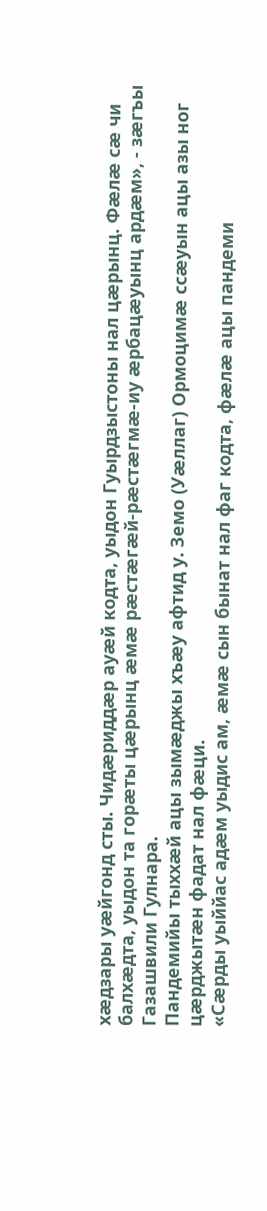хæдзары уæйгонд сты. Чидæриддæр ауæй кодта, уыдон Гуырдзыстоны нал цæрынц. Фæлæ сæ чи балхæдта, уыдон та горæты цæрынц æмæ рæстæгæй-рæстæгмæ-иу æрбацæуынц ардæм», - зæгъы Газашвили Гулнара.
Пандемийы тыххæй ацы зымæджы хъæу афтид у. Земо (Уæллаг) Ормоцимæ ссæуын ацы азы ног цæрджытæн фадат нал фæци.
«Сæрды уыййас адæм уыдис ам, æмæ сын бынат нал фаг кодта, фæлæ ацы пандеми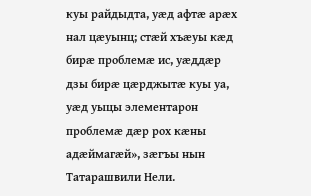куы райдыдта, уæд афтæ арæх нал цæуынц; стæй хъæуы кæд бирæ проблемæ ис, уæддæр дзы бирæ цæрджытæ куы уа, уæд уыцы элементарон проблемæ дæр рох кæны адæймагæй», зæгъы нын Татарашвили Нели.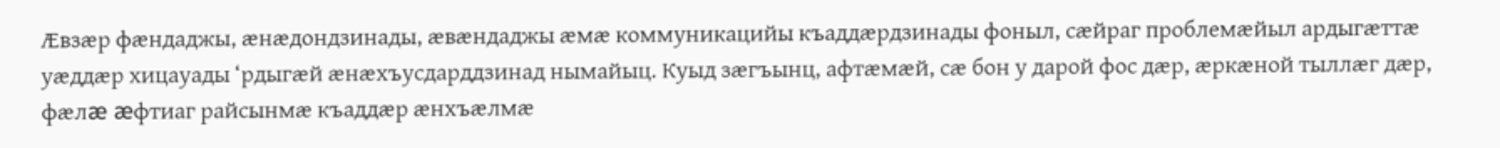Æвзæр фæндаджы, æнæдондзинады, æвæндаджы æмæ коммуникацийы къаддæрдзинады фоныл, сæйраг проблемæйыл ардыгæттæ уæддæр хицауады ‘рдыгæй æнæхъусдарддзинад нымайыц. Куыд зæгъынц, афтæмæй, сæ бон у дарой фос дæр, æркæной тыллæг дæр, фæлæ æфтиаг райсынмæ къаддæр æнхъæлмæ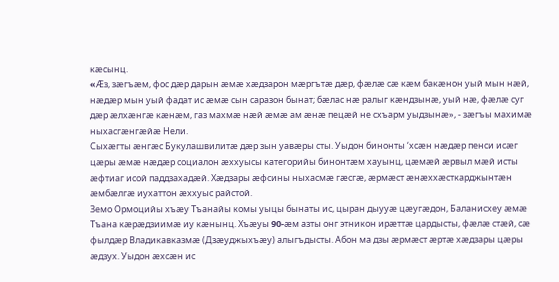кæсынц.
«Æз, зæгъæм, фос дæр дарын æмæ хæдзарон мæргътæ дæр, фæлæ сæ кæм бакæнон уый мын нæй, нæдæр мын уый фадат ис æмæ сын саразон бынат; бæлас нæ ралыг кæндзынæ, уый нæ, фæлæ суг дæр æлхæнгæ кæнæм, газ махмæ нæй æмæ ам æнæ пецæй не схъарм уыдзынæ», - зæгъы махимæ ныхасгæнгæйæ Нели.
Сыхæгты æнгæс Букулашвилитæ дæр зын уавæры сты. Уыдон бинонты ‘хсæн нæдæр пенси исæг цæры æмæ нæдæр социалон æххуысы категорийы бинонтæм хауынц, цæмæй æрвыл мæй исты æфтиаг исой паддзахадæй. Хæдзары æфсины ныхасмæ гæсгæ, æрмæст æнæххæсткарджынтæн æмбæлгæ иухаттон æххуыс райстой.
Земо Ормоцийы хъæу Тъанайы комы уыцы бынаты ис, цыран дыууæ цæугæдон, Баланисхеу æмæ Тъана кæрæдзиимæ иу кæнынц. Хъæуы 90-æм азты онг этникон ирæттæ цардысты, фæлæ стæй, сæ фылдæр Владикавказмæ (Дзæуджыхъæу) алыгъдысты. Абон ма дзы æрмæст æртæ хæдзары цæры æдзух. Уыдон æхсæн ис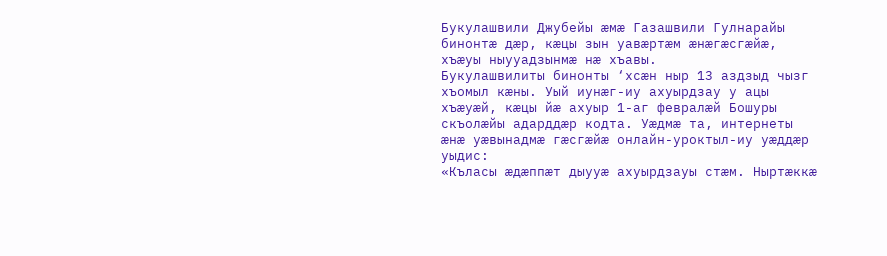Букулашвили Джубейы æмæ Газашвили Гулнарайы бинонтæ дæр, кæцы зын уавæртæм æнæгæсгæйæ, хъæуы ныууадзынмæ нæ хъавы.
Букулашвилиты бинонты ‘хсæн ныр 13 аздзыд чызг хъомыл кæны. Уый иунæг-иу ахуырдзау у ацы хъæуæй, кæцы йæ ахуыр 1-аг февралæй Бошуры скъолæйы адарддæр кодта. Уæдмæ та, интернеты æнæ уæвынадмæ гæсгæйæ онлайн-уроктыл-иу уæддæр уыдис:
«Къласы æдæппæт дыууæ ахуырдзауы стæм. Ныртæккæ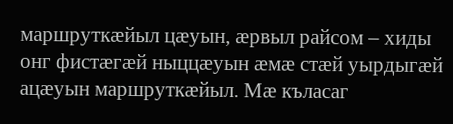маршруткæйыл цæуын, æрвыл райсом – хиды онг фистæгæй ныццæуын æмæ стæй уырдыгæй ацæуын маршруткæйыл. Мæ къласаг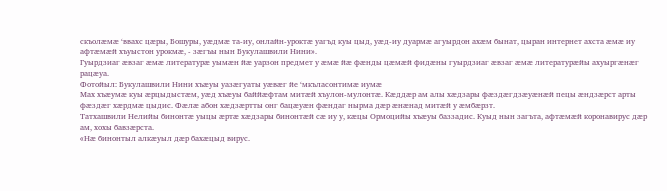скъолæмæ ‘ввахс цæры, Бошуры, уæдмæ та-иу, онлайн-уроктæ уагъд куы цыд, уæд-иу дуармæ агуырдон ахæм бынат, цыран интернет ахста æмæ иу афтæмæй хъуыстон урокмæ, - зæгъы нын Букулашвили Нини».
Гуырдзиаг æвзаг æмæ литературæ уымæн йæ уарзон предмет у æмæ йæ фæнды цæмæй фидæны гуырдзиаг æвзаг æмæ литературæйы ахуыргæнæг рацæуа.
Фотойыл: Букулашвили Нини хъæуы уазæгуаты уæвæг йе ‘мкъласонтимæ иумæ
Мах хъæумæ куы æрцыдыстæм, уæд хъæуы баййæфтам митæй хъулон-мулонтæ. Кæддæр ам алы хæдзары фæздæгдзæуæнæй пецы æндзæрст арты фæздæг хæрдмæ цыдис. Фæлæ абон хæдзæртты онг бацæуæн фæндаг нырма дæр æнæнад митæй у æмбæрзт.
Татхашвили Нелийы бинонтæ уыцы æртæ хæдзары бинонтæй сæ иу у, кæцы Ормоцийы хъæуы баззадис. Куыд нын загъта, афтæмæй коронавирус дæр ам, хохы бавзæрста.
«Нæ бинонтыл алкæуыл дæр бахæцыд вирус.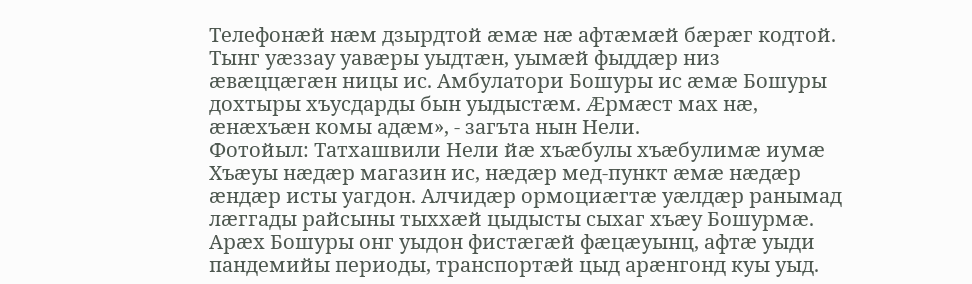Телефонæй нæм дзырдтой æмæ нæ афтæмæй бæрæг кодтой. Тынг уæззау уавæры уыдтæн, уымæй фыддæр низ æвæццæгæн ницы ис. Амбулатори Бошуры ис æмæ Бошуры дохтыры хъусдарды бын уыдыстæм. Æрмæст мах нæ, æнæхъæн комы адæм», - загъта нын Нели.
Фотойыл: Татхашвили Нели йæ хъæбулы хъæбулимæ иумæ
Хъæуы нæдæр магазин ис, нæдæр мед-пункт æмæ нæдæр æндæр исты уагдон. Алчидæр ормоциæгтæ уæлдæр ранымад лæггады райсыны тыххæй цыдысты сыхаг хъæу Бошурмæ. Арæх Бошуры онг уыдон фистæгæй фæцæуынц, афтæ уыди пандемийы периоды, транспортæй цыд арæнгонд куы уыд.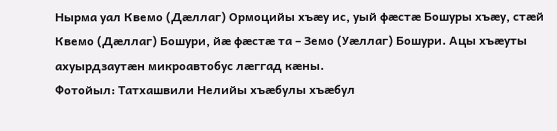Нырма уал Квемо (Дæллаг) Ормоцийы хъæу ис, уый фæстæ Бошуры хъæу, стæй Квемо (Дæллаг) Бошури, йæ фæстæ та – Земо (Уæллаг) Бошури. Ацы хъæуты ахуырдзаутæн микроавтобус лæггад кæны.
Фотойыл: Татхашвили Нелийы хъæбулы хъæбул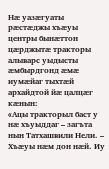Нæ уазæгуаты рæстæджы хъæуы центры бынæттон цæрджытæ тракторы алыварс уыдысты æмбырдгонд æмæ иумæйаг тыхтæй архайдтой йæ цалцæг кæнын:
«Ацы тракторыл баст у нæ хъуыддаг – загъта нын Татхашвили Нели. – Хъæуы нæм дон нæй. Иу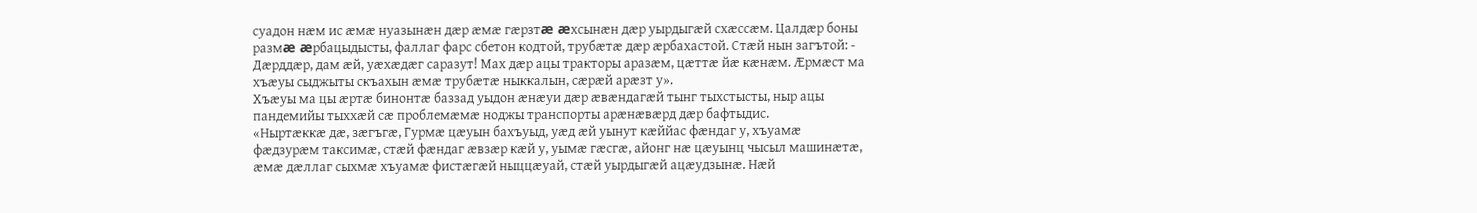суадон нæм ис æмæ нуазынæн дæр æмæ гæрзтæ æхсынæн дæр уырдыгæй схæссæм. Цалдæр боны размæ æрбацыдысты, фаллаг фарс сбетон кодтой, трубæтæ дæр æрбахастой. Стæй нын загътой: - Дæрддæр, дам æй, уæхæдæг саразут! Мах дæр ацы тракторы аразæм, цæттæ йæ кæнæм. Æрмæст ма хъæуы сыджыты скъахын æмæ трубæтæ ныккалын, сæрæй арæзт у».
Хъæуы ма цы æртæ бинонтæ баззад уыдон æнæуи дæр æвæндагæй тынг тыхстысты, ныр ацы пандемийы тыххæй сæ проблемæмæ ноджы транспорты арæнæвæрд дæр бафтыдис.
«Ныртæккæ дæ, зæгъгæ, Гурмæ цæуын бахъуыд, уæд æй уынут кæййас фæндаг у, хъуамæ фæдзурæм таксимæ, стæй фæндаг æвзæр кæй у, уымæ гæсгæ, айонг нæ цæуынц чысыл машинæтæ, æмæ дæллаг сыхмæ хъуамæ фистæгæй ныццæуай, стæй уырдыгæй ацæудзынæ. Нæй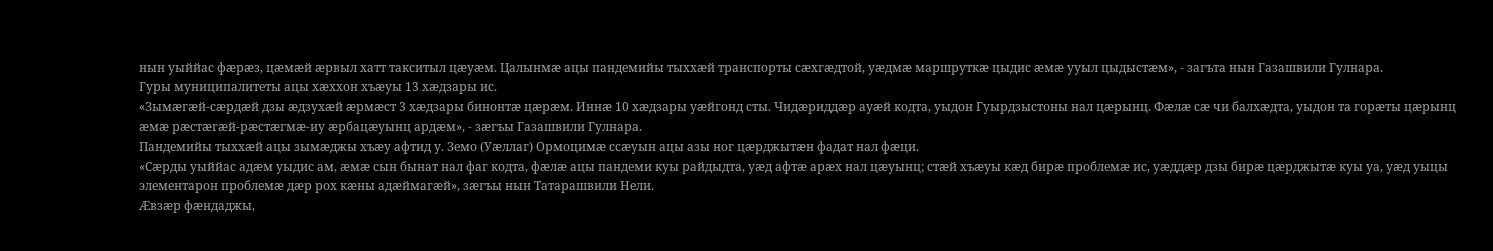нын уыййас фæрæз, цæмæй æрвыл хатт такситыл цæуæм. Цалынмæ ацы пандемийы тыххæй транспорты сæхгæдтой, уæдмæ маршруткæ цыдис æмæ ууыл цыдыстæм», - загъта нын Газашвили Гулнара.
Гуры муниципалитеты ацы хæххон хъæуы 13 хæдзары ис.
«Зымæгæй-сæрдæй дзы æдзухæй æрмæст 3 хæдзары бинонтæ цæрæм. Иннæ 10 хæдзары уæйгонд сты. Чидæриддæр ауæй кодта, уыдон Гуырдзыстоны нал цæрынц. Фæлæ сæ чи балхæдта, уыдон та горæты цæрынц æмæ рæстæгæй-рæстæгмæ-иу æрбацæуынц ардæм», - зæгъы Газашвили Гулнара.
Пандемийы тыххæй ацы зымæджы хъæу афтид у. Земо (Уæллаг) Ормоцимæ ссæуын ацы азы ног цæрджытæн фадат нал фæци.
«Сæрды уыййас адæм уыдис ам, æмæ сын бынат нал фаг кодта, фæлæ ацы пандеми куы райдыдта, уæд афтæ арæх нал цæуынц; стæй хъæуы кæд бирæ проблемæ ис, уæддæр дзы бирæ цæрджытæ куы уа, уæд уыцы элементарон проблемæ дæр рох кæны адæймагæй», зæгъы нын Татарашвили Нели.
Æвзæр фæндаджы,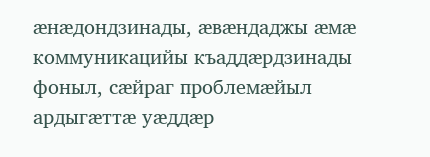æнæдондзинады, æвæндаджы æмæ коммуникацийы къаддæрдзинады фоныл, сæйраг проблемæйыл ардыгæттæ уæддæр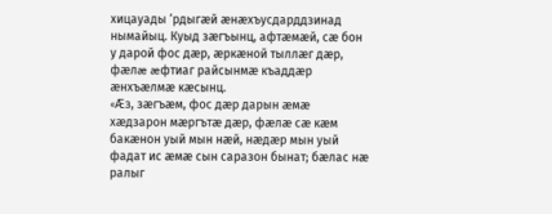хицауады ‘рдыгæй æнæхъусдарддзинад нымайыц. Куыд зæгъынц, афтæмæй, сæ бон у дарой фос дæр, æркæной тыллæг дæр, фæлæ æфтиаг райсынмæ къаддæр æнхъæлмæ кæсынц.
«Æз, зæгъæм, фос дæр дарын æмæ хæдзарон мæргътæ дæр, фæлæ сæ кæм бакæнон уый мын нæй, нæдæр мын уый фадат ис æмæ сын саразон бынат; бæлас нæ ралыг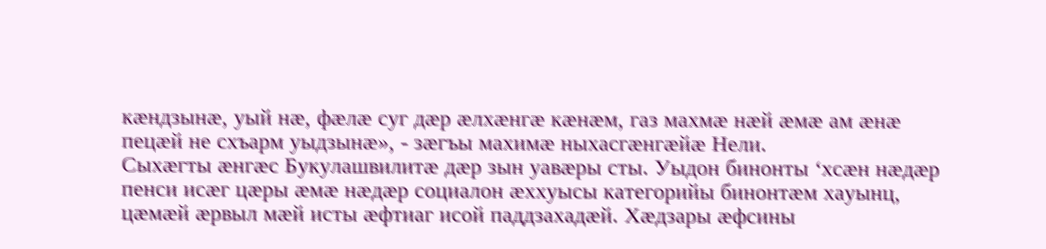кæндзынæ, уый нæ, фæлæ суг дæр æлхæнгæ кæнæм, газ махмæ нæй æмæ ам æнæ пецæй не схъарм уыдзынæ», - зæгъы махимæ ныхасгæнгæйæ Нели.
Сыхæгты æнгæс Букулашвилитæ дæр зын уавæры сты. Уыдон бинонты ‘хсæн нæдæр пенси исæг цæры æмæ нæдæр социалон æххуысы категорийы бинонтæм хауынц, цæмæй æрвыл мæй исты æфтиаг исой паддзахадæй. Хæдзары æфсины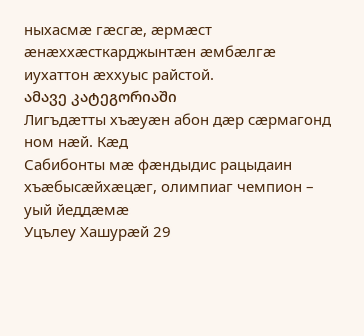ныхасмæ гæсгæ, æрмæст æнæххæсткарджынтæн æмбæлгæ иухаттон æххуыс райстой.
ამავე კატეგორიაში
Лигъдæтты хъæуæн абон дæр сæрмагонд ном нæй. Кæд
Сабибонты мæ фæндыдис рацыдаин хъæбысæйхæцæг, олимпиаг чемпион –
уый йеддæмæ
Уцълеу Хашурæй 29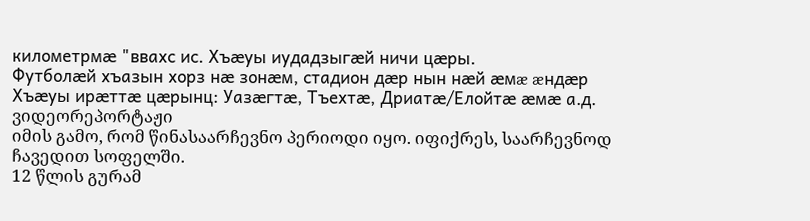километрмæ "ввахс ис. Хъæуы иудадзыгæй ничи цæры.
Футболæй хъазын хорз нæ зонæм, стадион дæр нын нæй æмæ æндæр
Хъӕуы ирӕттӕ цӕрынц: Уазӕгтӕ, Тъехтӕ, Дриатӕ/Елойтӕ ӕмӕ а.д.
ვიდეორეპორტაჟი
იმის გამო, რომ წინასაარჩევნო პერიოდი იყო. იფიქრეს, საარჩევნოდ
ჩავედით სოფელში.
12 წლის გურამ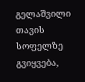გელაშვილი თავის სოფელზე გვიყვება,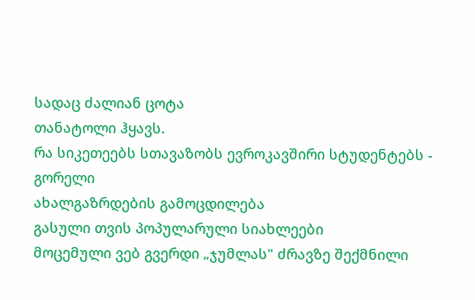სადაც ძალიან ცოტა
თანატოლი ჰყავს.
რა სიკეთეებს სთავაზობს ევროკავშირი სტუდენტებს - გორელი
ახალგაზრდების გამოცდილება
გასული თვის პოპულარული სიახლეები
მოცემული ვებ გვერდი „ჯუმლას" ძრავზე შექმნილი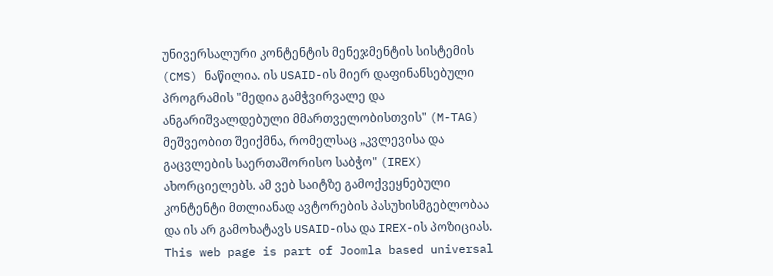უნივერსალური კონტენტის მენეჯმენტის სისტემის (CMS) ნაწილია. ის USAID-ის მიერ დაფინანსებული პროგრამის "მედია გამჭვირვალე და ანგარიშვალდებული მმართველობისთვის" (M-TAG) მეშვეობით შეიქმნა, რომელსაც „კვლევისა და გაცვლების საერთაშორისო საბჭო" (IREX) ახორციელებს. ამ ვებ საიტზე გამოქვეყნებული კონტენტი მთლიანად ავტორების პასუხისმგებლობაა და ის არ გამოხატავს USAID-ისა და IREX-ის პოზიციას.
This web page is part of Joomla based universal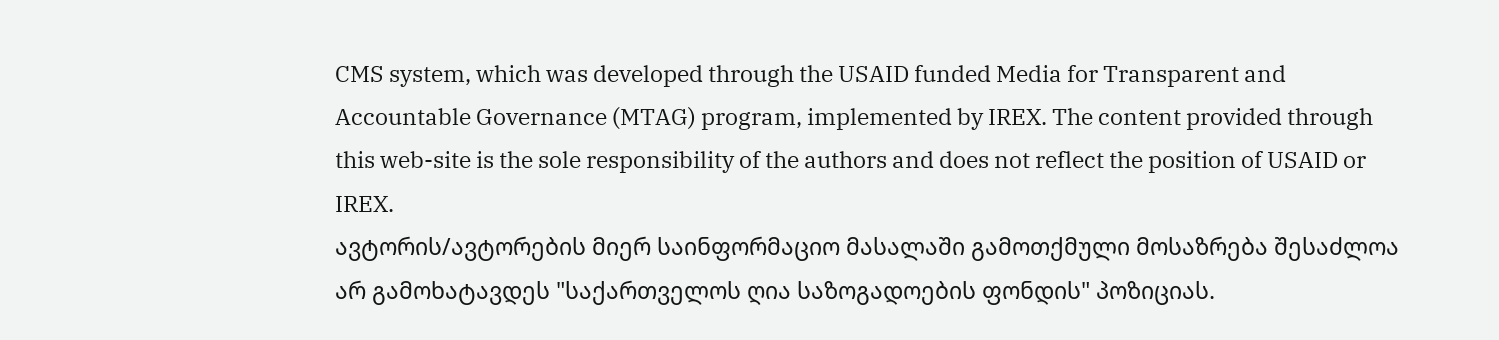CMS system, which was developed through the USAID funded Media for Transparent and Accountable Governance (MTAG) program, implemented by IREX. The content provided through this web-site is the sole responsibility of the authors and does not reflect the position of USAID or IREX.
ავტორის/ავტორების მიერ საინფორმაციო მასალაში გამოთქმული მოსაზრება შესაძლოა არ გამოხატავდეს "საქართველოს ღია საზოგადოების ფონდის" პოზიციას.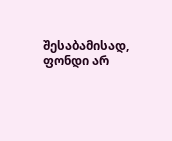შესაბამისად, ფონდი არ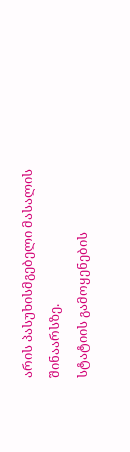არის პასუხისმგებელი მასალის შინაარსზე.
სტატიის გამოყენების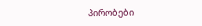პირობები